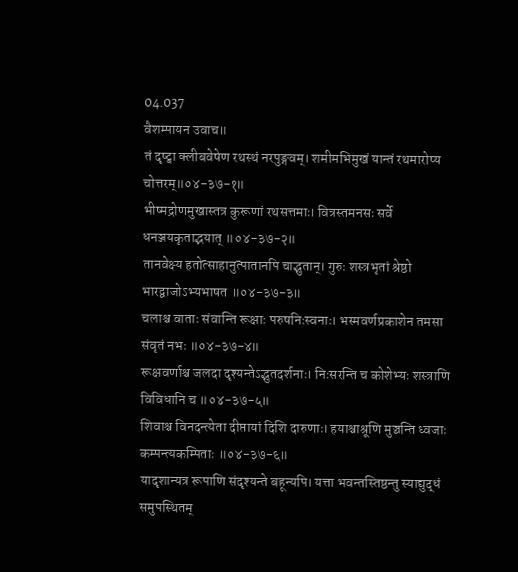04.037
वैशम्पायन उवाच॥
तं दृष्ट्वा क्लीबवेषेण रथस्थं नरपुङ्गवम्। शमीमभिमुखं यान्तं रथमारोप्य चोत्तरम्॥०४-३७-१॥
भीष्मद्रोणमुखास्तत्र कुरूणां रथसत्तमाः। वित्रस्तमनसः सर्वे धनञ्जयकृताद्भयात् ॥०४-३७-२॥
तानवेक्ष्य हतोत्साहानुत्पातानपि चाद्भुतान्। गुरुः शस्त्रभृतां श्रेष्ठो भारद्वाजोऽभ्यभाषत ॥०४-३७-३॥
चलाश्च वाताः संवान्ति रूक्षाः परुषनिःस्वनाः। भस्मवर्णप्रकाशेन तमसा संवृतं नभः ॥०४-३७-४॥
रूक्षवर्णाश्च जलदा दृश्यन्तेऽद्भुतदर्शनाः। निःसरन्ति च कोशेभ्यः शस्त्राणि विविधानि च ॥०४-३७-५॥
शिवाश्च विनदन्त्येता दीप्तायां दिशि दारुणाः। हयाश्चाश्रूणि मुञ्चन्ति ध्वजाः कम्पन्त्यकम्पिताः ॥०४-३७-६॥
यादृशान्यत्र रूपाणि संदृश्यन्ते बहून्यपि। यत्ता भवन्तस्तिष्ठन्तु स्याद्युद्धं समुपस्थितम्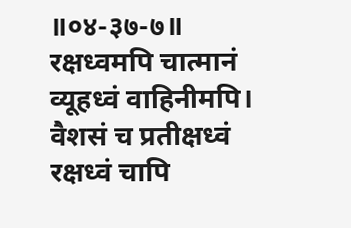॥०४-३७-७॥
रक्षध्वमपि चात्मानं व्यूहध्वं वाहिनीमपि। वैशसं च प्रतीक्षध्वं रक्षध्वं चापि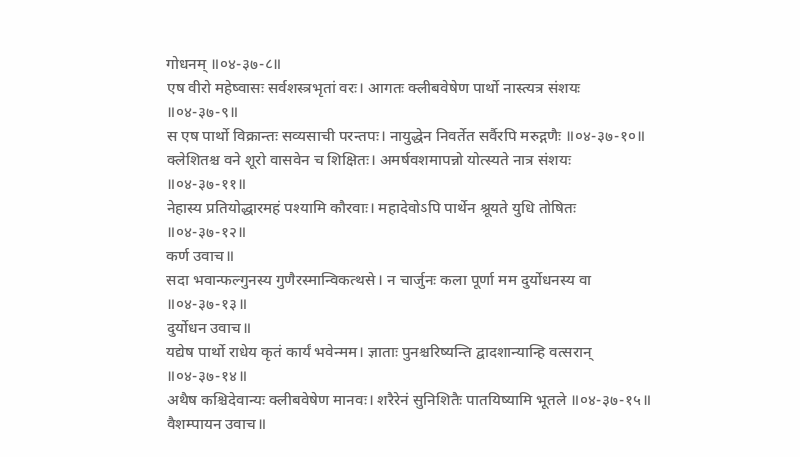गोधनम् ॥०४-३७-८॥
एष वीरो महेष्वासः सर्वशस्त्रभृतां वरः। आगतः क्लीबवेषेण पार्थो नास्त्यत्र संशयः ॥०४-३७-९॥
स एष पार्थो विक्रान्तः सव्यसाची परन्तपः। नायुद्धेन निवर्तेत सर्वैरपि मरुद्गणैः ॥०४-३७-१०॥
क्लेशितश्च वने शूरो वासवेन च शिक्षितः। अमर्षवशमापन्नो योत्स्यते नात्र संशयः ॥०४-३७-११॥
नेहास्य प्रतियोद्धारमहं पश्यामि कौरवाः। महादेवोऽपि पार्थेन श्रूयते युधि तोषितः ॥०४-३७-१२॥
कर्ण उवाच॥
सदा भवान्फल्गुनस्य गुणैरस्मान्विकत्थसे। न चार्जुनः कला पूर्णा मम दुर्योधनस्य वा ॥०४-३७-१३॥
दुर्योधन उवाच॥
यद्येष पार्थो राधेय कृतं कार्यं भवेन्मम। ज्ञाताः पुनश्चरिष्यन्ति द्वादशान्यान्हि वत्सरान् ॥०४-३७-१४॥
अथैष कश्चिदेवान्यः क्लीबवेषेण मानवः। शरैरेनं सुनिशितैः पातयिष्यामि भूतले ॥०४-३७-१५॥
वैशम्पायन उवाच॥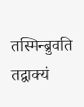तस्मिन्ब्रुवति तद्वाक्यं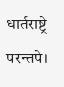धार्तराष्ट्रे परन्तपे।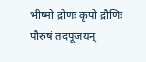भीष्मो द्रोणः कृपो द्रौणिः पौरुषं तदपूजयन्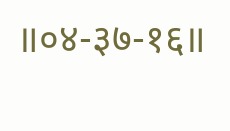॥०४-३७-१६॥